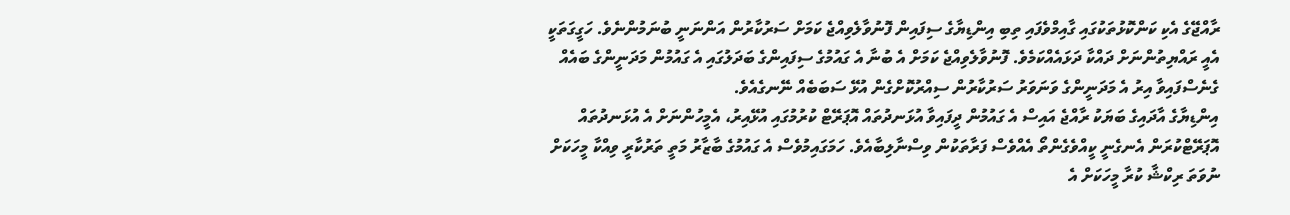ރާއްޖޭގެ އެކި ކަންކޮޅުތަކުގައި ގާއިމްވެފައި ތިބި އިންޑިޔާގެ ސިފައިން ފޮނުވާލެވިއްޖެ ކަމަށް ސަރުކާރުން އަންނަނީ ބުނަމުންނެވެ. ހަގީގަތަކީ އެއީ ރައްޔިތުންނަށް ދައްކާ ދަޅައެއްކަމެވެ. ފޮނުވާލެވިއްޖެ ކަމަށް އެ ބުނާ އެ ގައުމުގެ ސިފައިންގެ ބަދަލުގައި އެ ގައުމުން މަދަނީންގެ ބައެއް ގެނެސްފައިވާ އިރު އެ މަދަނީންގެ ވަނަވަރު ސަރުކާރުން ސިއްރުކޮށްގެން އުޅޭ ސަބަބެއް ނޭނގެއެވެ.
އިންޑިޔާގެ އާދައިގެ ބަޔަކު ރާއްޖެ އައިސް އެ ގައުމުން ދީފައިވާ އުޅަނދުތައް އޮޕަރޭޓް ކުރުމުގައި އުޅޭއިރު، އެމީހުންނަށް އެ އުޅަނދުތައް އޮޕަރޭޓްކުރަން އެނގެނީ ކީއްވެގެންތޯ އެއްވެސް ފަރާތަކުން ވިސްނާލިބާއެވެ. ހަމަގައިމުވެސް އެ ގައުމުގެ ބާޒާރު މަތީ ތަރުކާރީ ވިއްކާ މީހަކަށް ނުވަތަ ރިކްޝާ ކުރާ މީހަކަށް އެ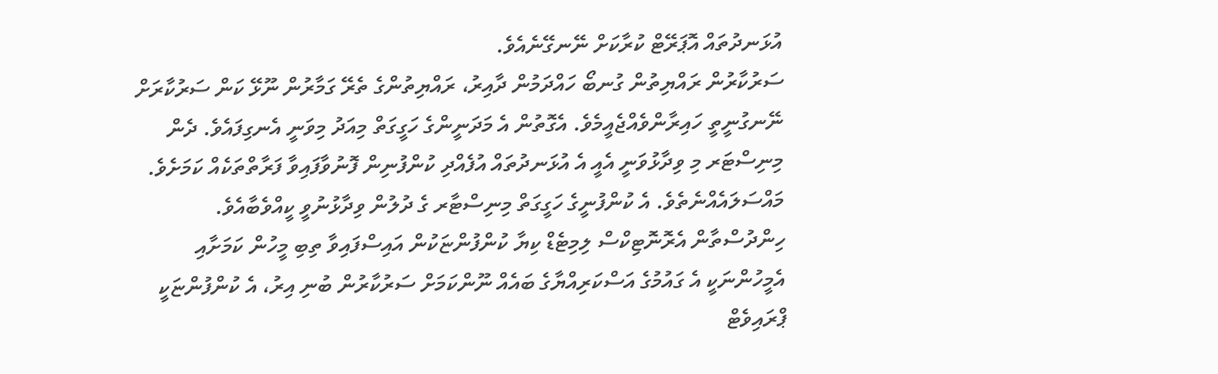އުޅަނދުތައް އޮޕަރޭޓް ކުރާކަށް ނޭނގޭނެއެވެ.
ސަރުކާރުން ރައްޔިތުން ގުނބޯ ހައްދަމުން ދާއިރު، ރައްޔިތުންގެ ތެރޭ ގަމާރުން ނޫޅޭ ކަން ސަރުކާރަށް ނޭނގުނީތީ ހައިރާންވެއްޖެއީމެވެ. އެގޮތުން އެ މަދަނީންގެ ހަގީގަތް މިއަދު މިވަނީ އެނގިފައެވެ. ދެން މިނިސްޓަރ މި ވިދާޅުވަނީ އެއީ އެ އުޅަނދުތައް އުފެއްދި ކުންފުނިން ފޮނުވާފައިވާ ފަރާތްތަކެއް ކަމަށެވެ. މައްސަލައެއްނެތެވެ. އެ ކުންފުނީގެ ހަގީގަތް މިނިސްޓާރ ގެ ދުލުން ވިދާޅުނުވީ ކީއްވެބާއެވެ.
ހިންދުސްތާން އެރޮނޮޓިކްސް ލިމިޓެޑް ކިޔާ ކުންފުންޏަކުން އައިސްފައިވާ ތިބި މީހުން ކަމަށާއި އެމީހުންނަކީ އެ ގައުމުގެ އަސްކަރިއްޔާގެ ބައެއް ނޫންކަމަށް ސަރުކާރުން ބުނި އިރު، އެ ކުންފުންޏަކީ ޕްރައިވެޓް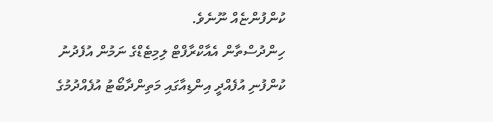ކުންފުންޏެއް ނޫނެވެ.
ހިންދުސްތާން އެއާކްރާފްޓް ލިމިޓެޑްގެ ނަމުން އުފެދުނު ކުންފުނި އުފެއްދީ އިންޑިއާގައި މަތިންދާބޯޓު އުފެއްދުމުގެ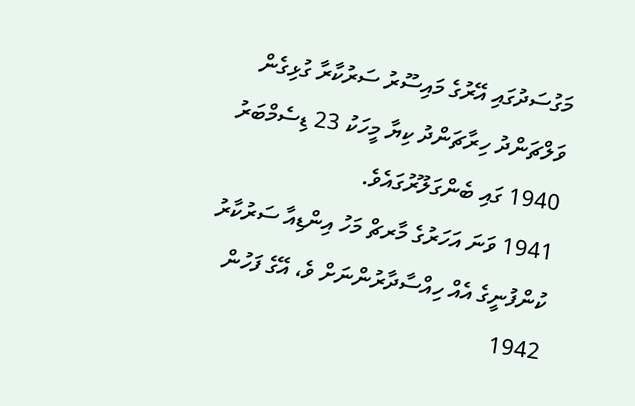މަގުސަދުގައި އޭރުގެ މައިސޫރު ސަރުކާރާ ގުޅިގެން ވަލްޗަންދު ހިރާޗަންދު ކިޔާ މީހަކު 23 ޑިސެމްބަރު 1940 ގައި ބެންގަލޫރުގައެވެ.
1941 ވަނަ އަހަރުގެ މާރޗް މަހު އިންޑިއާ ސަރުކާރު ކުންފުނީގެ އެއް ހިއްސާދާރުންނަށް ވެ، އޭގެ ފަހުން 1942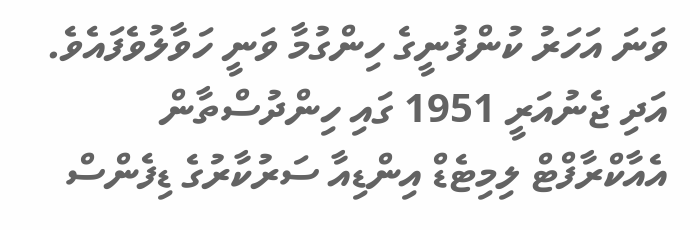ވަނަ އަހަރު ކުންފުނީގެ ހިންގުމާ ވަނީ ހަވާލުވެފައެވެ. އަދި ޖެނުއަރީ 1951 ގައި ހިންދުސްތާން އެއާކްރާފްޓް ލިމިޓެޑް އިންޑިއާ ސަރުކާރުގެ ޑިފެންސް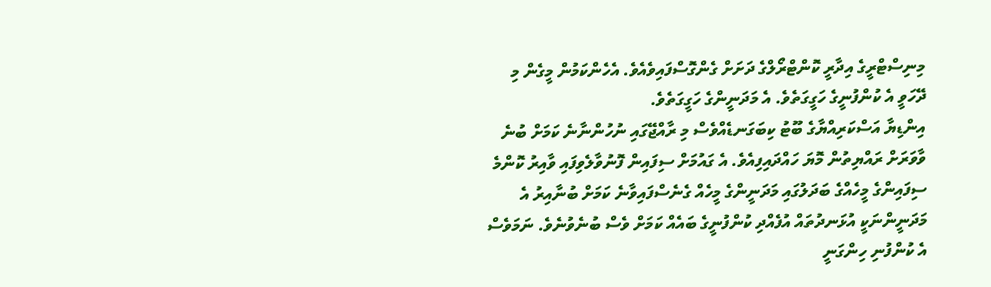މިނިސްޓްރީގެ އިދާރީ ކޮންޓްރޯލްގެ ދަށަށް ގެންގޮސްފައިވެއެވެ. އެހެންކަމުން މީގެން މި ދޭހަވީ އެ ކުންފުނީގެ ހަގީގަތެވެ. އެ މަދަނީންގެ ހަގީގަތެވެ.
އިންޑިޔާ އަސްކަރިއްޔާގެ ބޫޓު ކިބަގަނޑެއްވެސް މި ރާއްޖޭގައި ނުހުންނާނެ ކަމަށް ބުނެ ވާވަރަށް ރައްޔިތުން މޮޔަ ހައްދައިފިއެވެ. އެ ގައުމަށް ސިފައިން ފޮނުވާލެވިފައި ވާއިރު ކޮންމެ ސިފައިންގެ މީހެއްގެ ބަދަލުގައި މަދަނީންގެ މީހެއް ގެނެސްފައިވާނެ ކަމަށް ބުނާއިރު އެ މަދަނީންނަކީ އުޅަނދުތައް އުފެއްދި ކުންފުނީގެ ބައެއް ކަމަށް ވެސް ބުނެވުނެވެ. ނަމަވެސް އެ ކުންފުނި ހިންގަނީ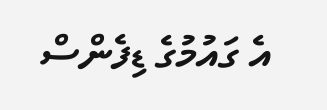އެ ގައުމުގެ ޑިފެންސް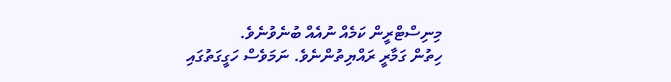މިނިސްޓްރީން ކަމެއް ނުއެއް ބުނެވުނެވެ.
ހިތުން ގަމާރީ ރައްޔިތުންނެވެ. ނަމަވެސް ހަގީގަތުގައި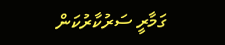ގަމާރީ ސަރުކާރުކަން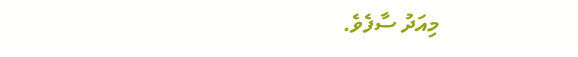މިއަދު ސާފެވެ.